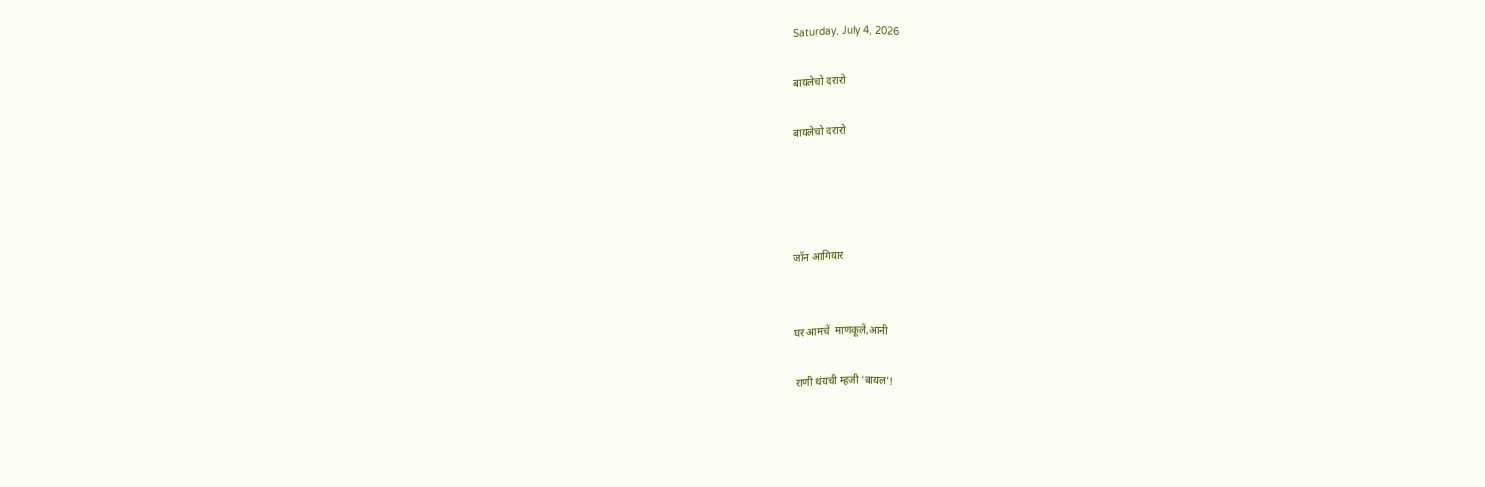Saturday, July 4, 2026

बायलेचो दरारो

बायलेचो दरारो




जॉन आगियार


घर आमचें  माणकूलें,आनी

 राणी थंयची म्हजी 'बायल'!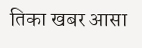तिका खबर आसा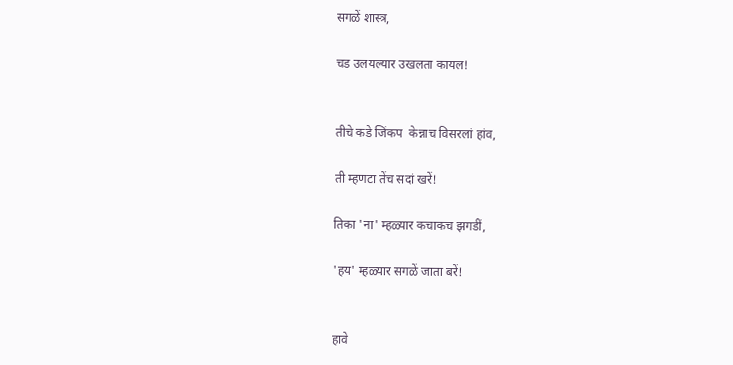सगळें शास्त्र,

चड उलयल्यार उखलता कायल!


तीचे कडे जिंकप  केन्नाच विसरलां हांव,

ती म्हणटा तेंच सदां खरें!

तिका 'ना' म्हळ्यार कचाकच झगडीं,

'हय' म्हळ्यार सगळें जाता बरें!


हावे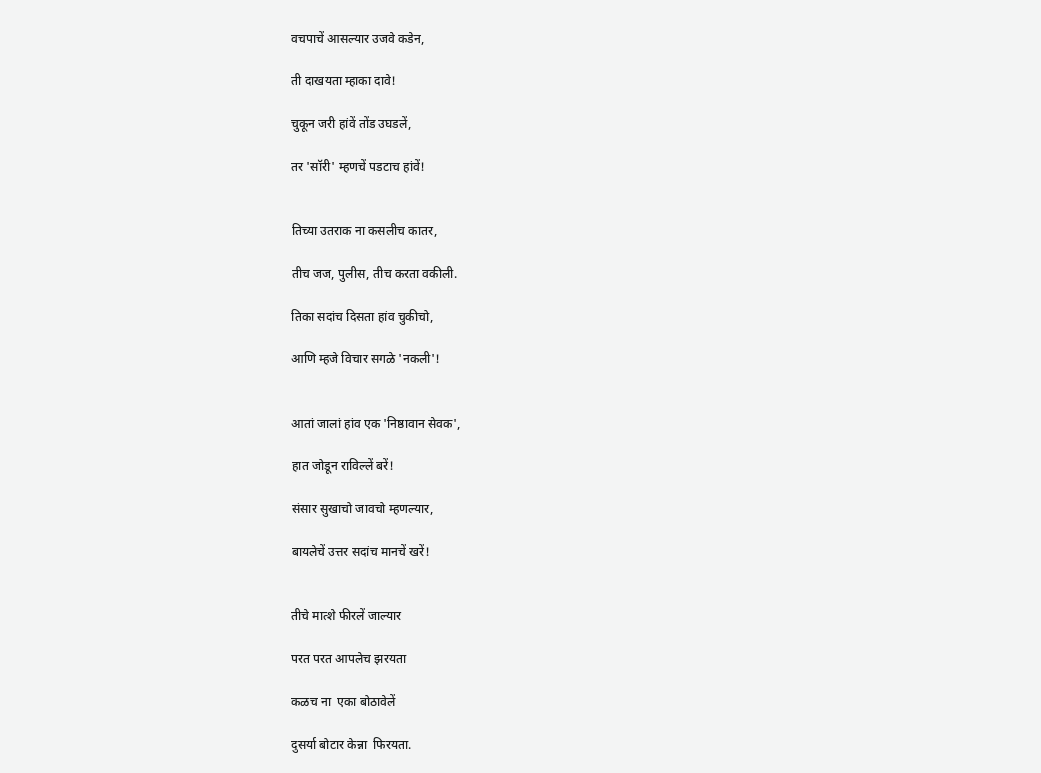वचपाचें आसल्यार उजवे कडेन,

ती दाखयता म्हाका दावे!

चुकून जरी हांवें तोंड उघडलें,

तर 'सॉरी' म्हणचें पडटाच हांवें!


तिच्या उतराक ना कसलीच कातर,

तीच जज, पुलीस, तीच करता वकीली.

तिका सदांच दिसता हांव चुकीचो,

आणि म्हजे विचार सगळे 'नकली'!


आतां जालां हांव एक 'निष्ठावान सेवक',

हात जोडून राविल्लें बरें!

संसार सुखाचो जावचो म्हणल्यार,

बायलेचें उत्तर सदांच मानचें खरें!


तीचे मात्शे फीरलें जाल्यार

परत परत आपलेच झरयता

कळच ना  एका बोठावेलें

दुसर्या बोटार केन्ना  फिरयता.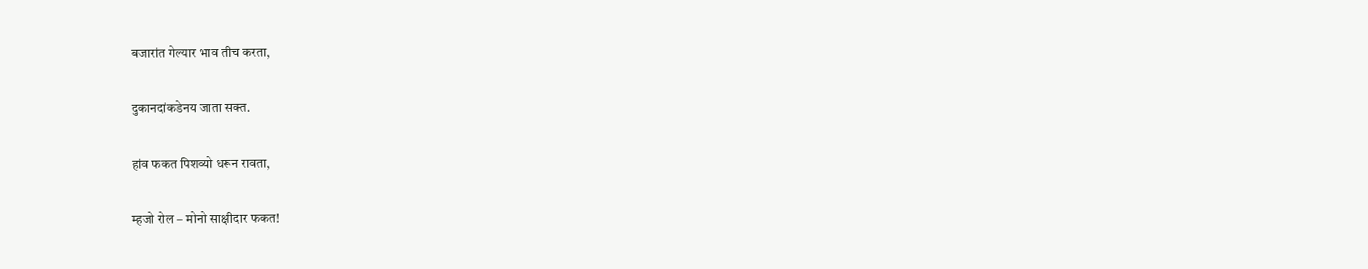बजारांत गेल्यार भाव तीच करता,

दुकानदांकडेनय जाता सक्त.

हांव फकत पिशव्यो धरून रावता,

म्हजो रोल – मोनो साक्षीदार फकत!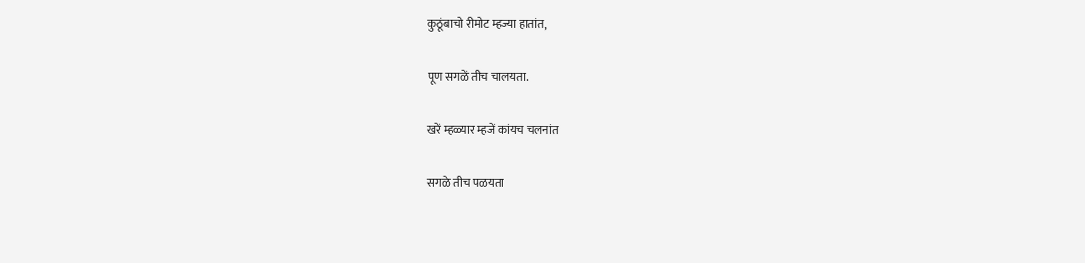कुठूंबाचो रीमोट म्हज्या हातांत,

पूण सगळें तीच चालयता.

खरें म्हळ्यार म्हजें कांयच चलनांत

सगळे तीच पळयता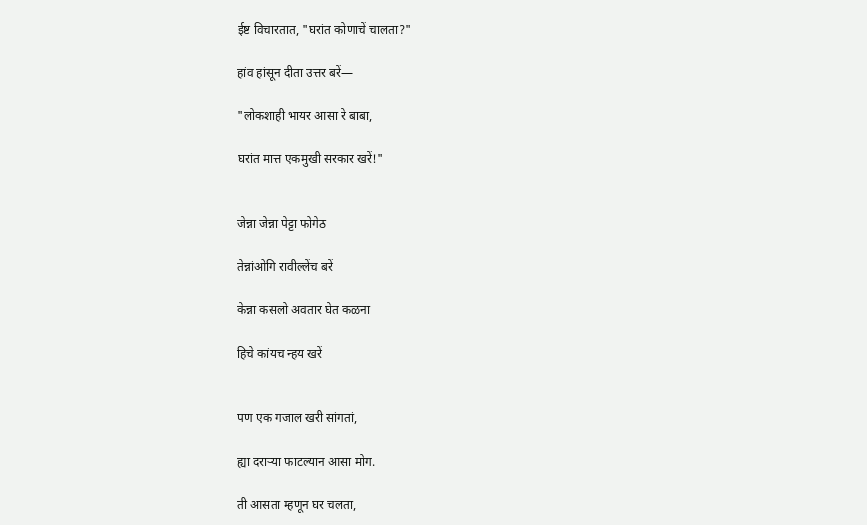ईष्ट विचारतात, "घरांत कोणाचें चालता?"

हांव हांसून दीता उत्तर बरें—

"लोकशाही भायर आसा रे बाबा,

घरांत मात्त एकमुखी सरकार खरें!"


जेन्ना जेन्ना पेट्टा फोगेठ

तेन्नांओगि रावील्लेंच बरें

केन्ना कसलो अवतार घेत कळना

हिचे कांयच न्हय खरें


पण एक गजाल खरी सांगतां,

ह्या दराऱ्या फाटल्यान आसा मोग.

ती आसता म्हणून घर चलता,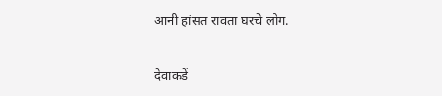आनी हांसत रावता घरचे लोग.


देवाकडें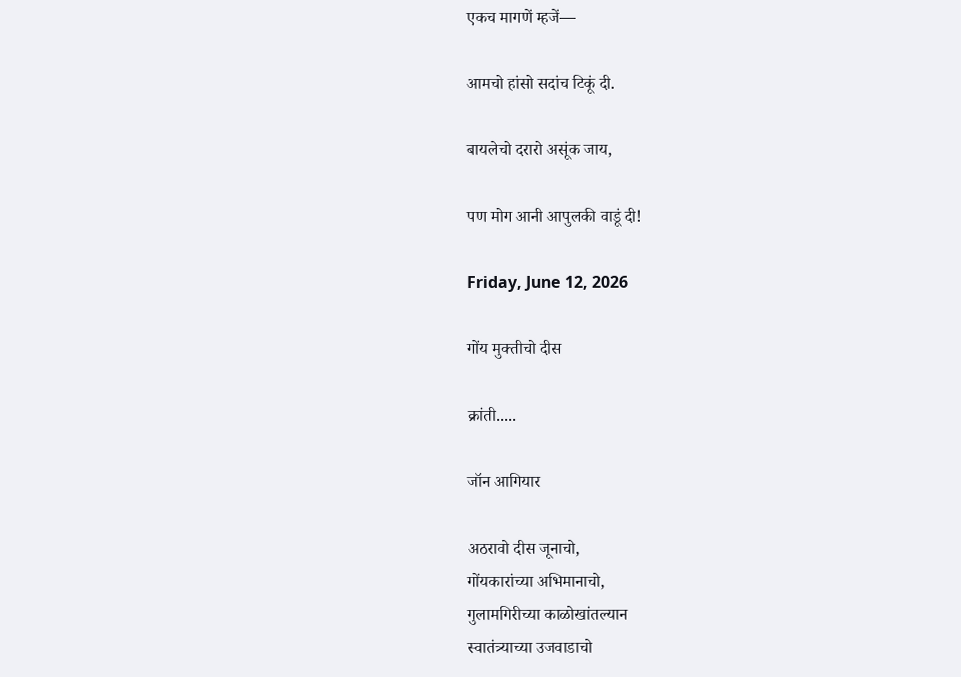एकच मागणें म्हजें—

आमचो हांसो सदांच टिकूं दी.

बायलेचो दरारो असूंक जाय,

पण मोग आनी आपुलकी वाडूं दी!

Friday, June 12, 2026

गोंय मुक्तीचो दीस

क्रांती.....

जॉन आगियार

अठरावो दीस जूनाचो,
गोंयकारांच्या अभिमानाचो,
गुलामगिरीच्या काळोखांतल्यान
स्वातंत्र्याच्या उजवाडाचो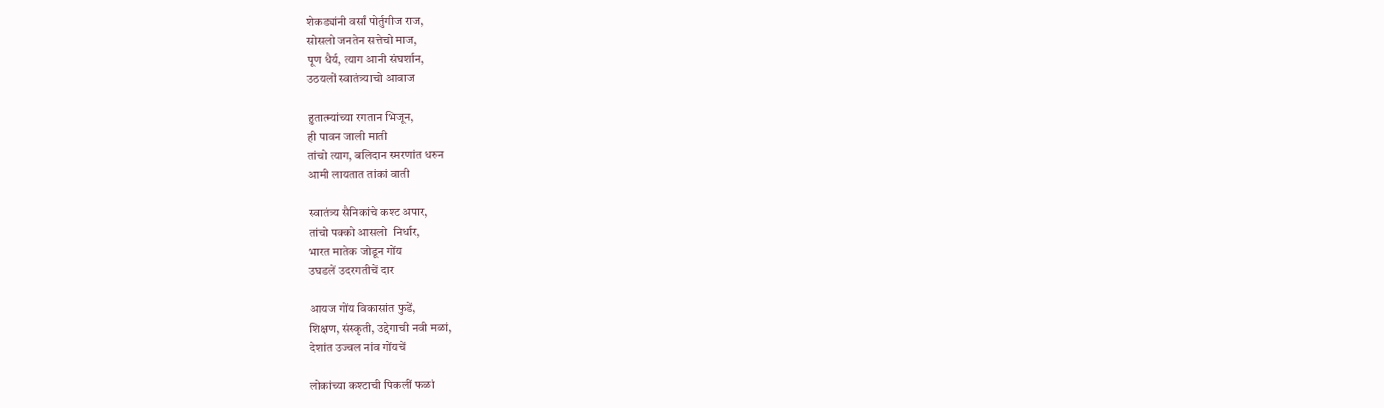शेकड्यांनी वर्सां पोर्तुगीज राज,
सोसलो जनतेन सत्तेचो माज,
पूण धैर्य, त्याग आनी संघर्शान,
उठयलों स्वातंत्र्याचो आवाज

हुतात्म्यांच्या रगतान भिजून,
ही पावन जाली माती
तांचो त्याग, बलिदान स्मरणांत धरुन
आमी लायतात तांकां वाती

स्वातंत्र्य सैनिकांचे कश्ट अपार,
तांचो पक्को आसलो  निर्धार,
भारत मातेक जोडून गोंय
उघडलें उदरगतीचें दार

आयज गोंय विकासांत फुडें,
शिक्षण, संस्कृती, उद्देगाची नवी मळां,
देशांत उज्वल नांव गोंयचें

लोकांच्या कश्टाची पिकलीं फळां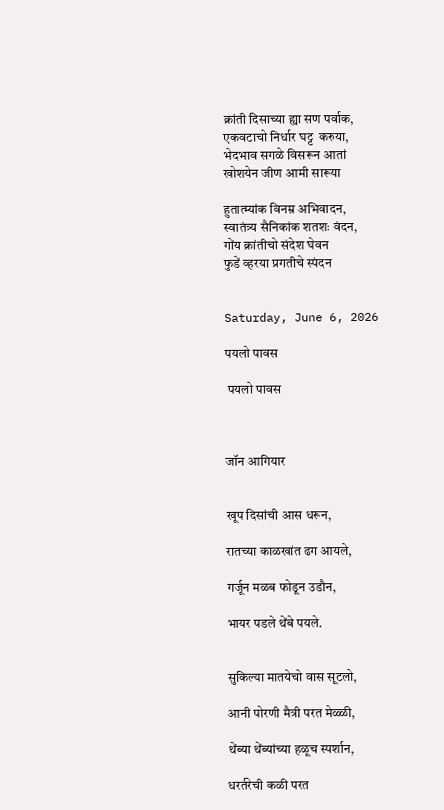क्रांती दिसाच्या ह्या सण पर्वाक,
एकवटाचो निर्धार घट्ट  करुया,
भेदभाव सगळे विसरून आतां
खोशयेन जीण आमी सारूया

हुतात्म्यांक विनम्र अभिवादन,
स्वातंत्र्य सैनिकांक शतशः वंदन,
गोंय क्रांतीचो संदेश घेवन
फुडें व्हरया प्रगतीचे स्पंदन


Saturday, June 6, 2026

पयलो पावस

 पयलो पावस



जॉन आगियार


खूप दिसांची आस धरून,

रातच्या काळखांत ढग आयले,

गर्जून मळब फोडून उडौन,

भायर पडले थेंबे पयले.


सुकिल्या मातयेचो वास सूटलो,

आनी पोरणी मैत्री परत मेळ्ळी,

थेंब्या थेंब्यांच्या हळूच स्पर्शान,

धरर्तरेची कळी परत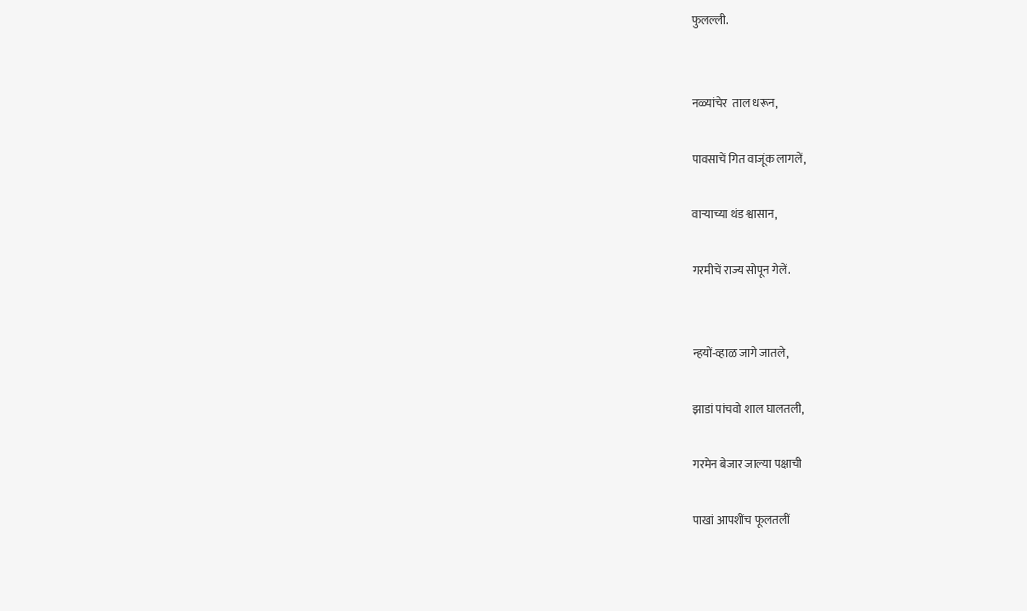फुलल्ली.


नळ्यांचेर  ताल धरून,

पावसाचें गित वाजूंक लागलें,

वाऱ्याच्या थंड श्वासान,

गरमीचें राज्य सोपून गेलें.


न्हयों-व्हाळ जागे जातले,

झाडां पांचवो शाल घालतली,

गरमेन बेजार जाल्या पक्षाची

पाखां आपशींच फूलतलीं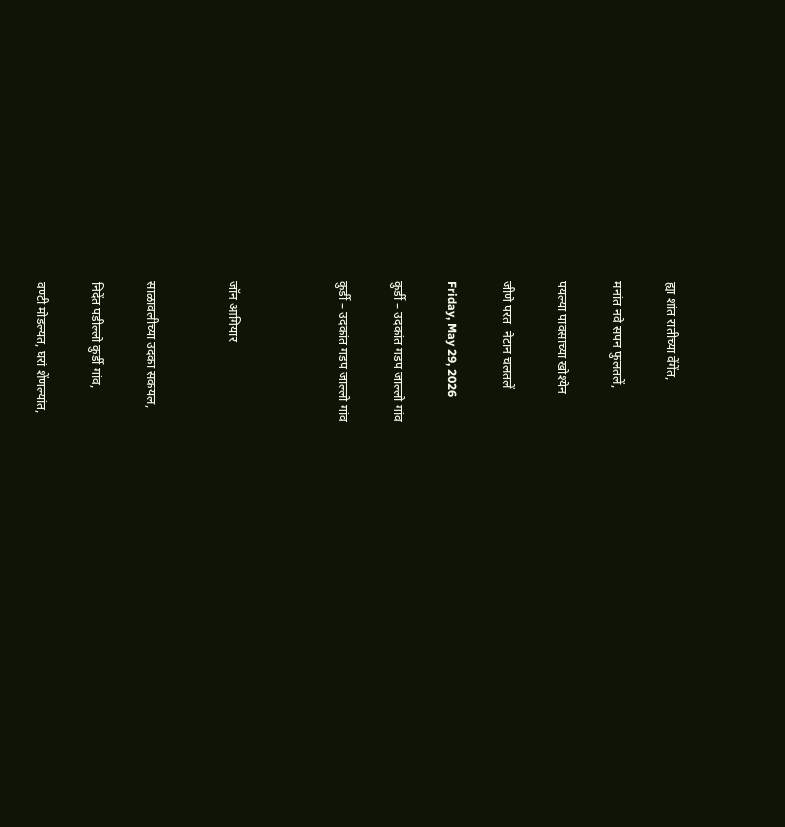ह्या शांत रातीच्या वेंगेंत,

मनांत नवे सपन फुलतलें,

पयल्या पावसाच्या खोश्येन

जीणे परत  नेटान चलतलें

Friday, May 29, 2026

कुर्डी – उदकांत गडप जाल्लो गांव

कुर्डी – उदकांत गडप जाल्लो गांव



जॉन आगियार


साळावलीच्या उदका सकयल,

निदेंत पडील्लो कुर्डी गांव,

वण्टी मोडल्यत, घरां शेंणल्यांत,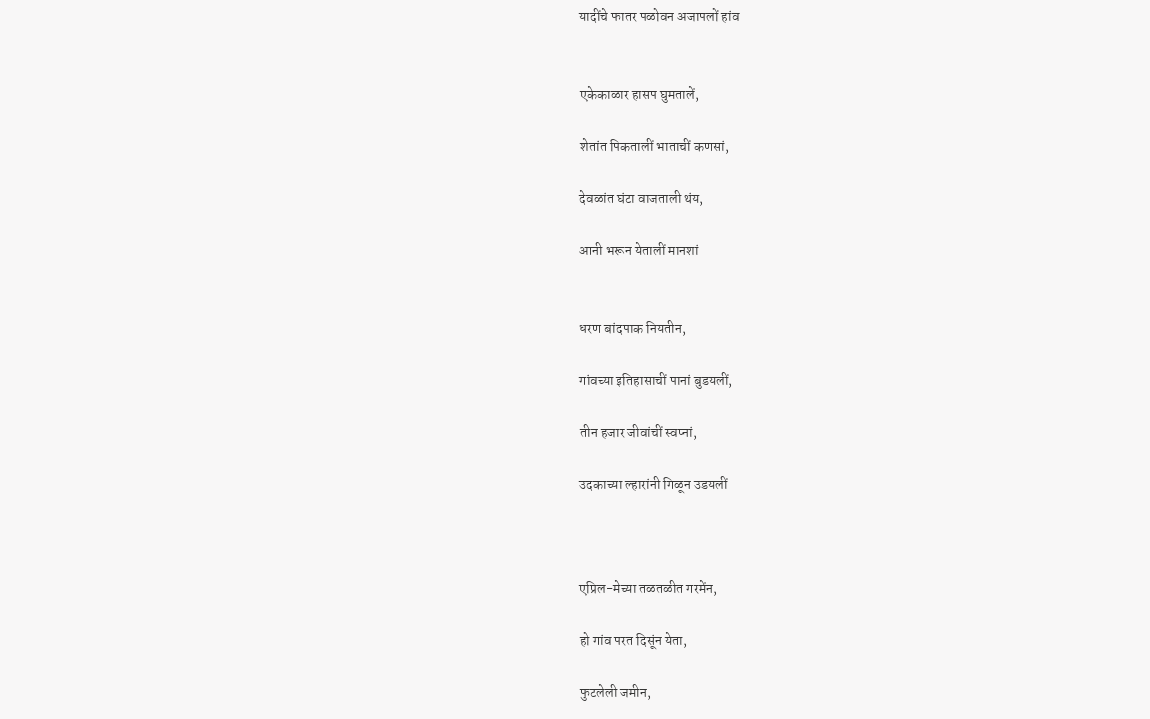यादींचे फातर पळोवन अजापलों हांव


एकेकाळार हासप घुमतालें,

शेतांत पिकतालीं भाताचीं कणसां,

देवळांत घंटा वाजताली थंय,

आनी भरून येतालीं मानशां


धरण बांदपाक नियतीन,

गांवच्या इतिहासाचीं पानां बुडयलीं,

तीन हजार जीवांचीं स्वप्नां,

उदकाच्या ल्हारांनी गिळून उडयलीं



एप्रिल-मेच्या तळतळीत गरमेंन,

हो गांव परत दिसूंन येता,

फुटलेली जमीन,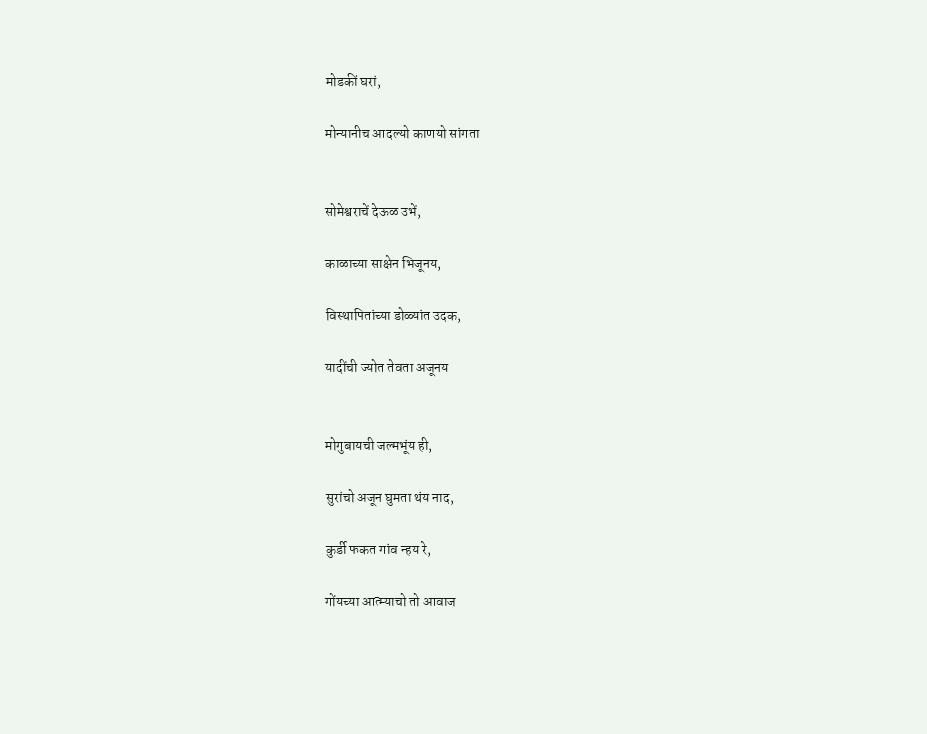मोडकीं घरां,

मोन्यानीच आदल्यो काणयो सांगता


सोमेश्वराचें देऊळ उभें,

काळाच्या साक्षेन भिजूनय,

विस्थापितांच्या डोळ्यांत उदक,

यादींची ज्योत तेवता अजूनय


मोगुबायची जल्मभूंय ही,

सुरांचो अजून घुमता थंय नाद,

कुर्डी फकत गांव न्हय रे,

गोंयच्या आत्म्याचो तो आवाज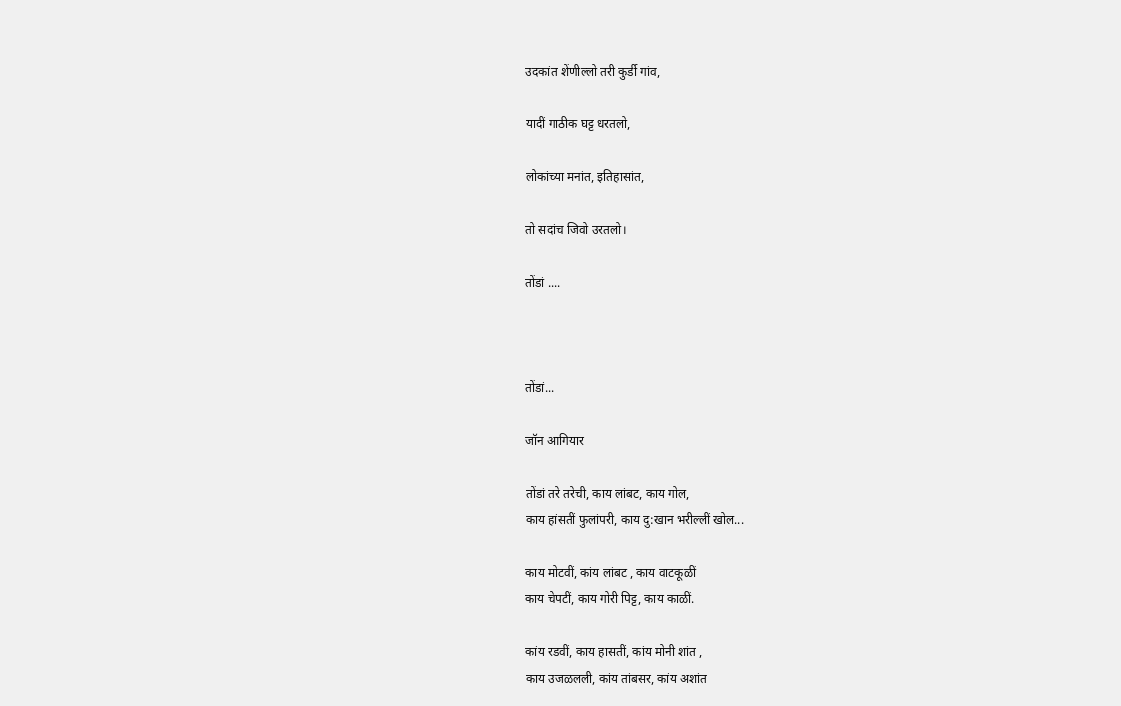उदकांत शेंणील्लो तरी कुर्डी गांव,

यादीं गाठीक घट्ट धरतलो,

लोकांच्या मनांत, इतिहासांत,

तो सदांच जिवो उरतलो।

तोंडां ....



तोंडां...

जॉन आगियार

तोंडां तरे तरेची, काय लांबट, काय गोल,
काय हांसतीं फुलांपरी, काय दु:खान भरील्लीं खोल...

काय मोटवीं, कांय लांबट , काय वाटकूळीं
काय चेपटीं, काय गोरी पिट्ट, काय काळीं.

कांय रडवीं, काय‌ हासतीं, कांय मोनी शांत ,
काय उजळलली, कांय तांबसर, कांय अशांत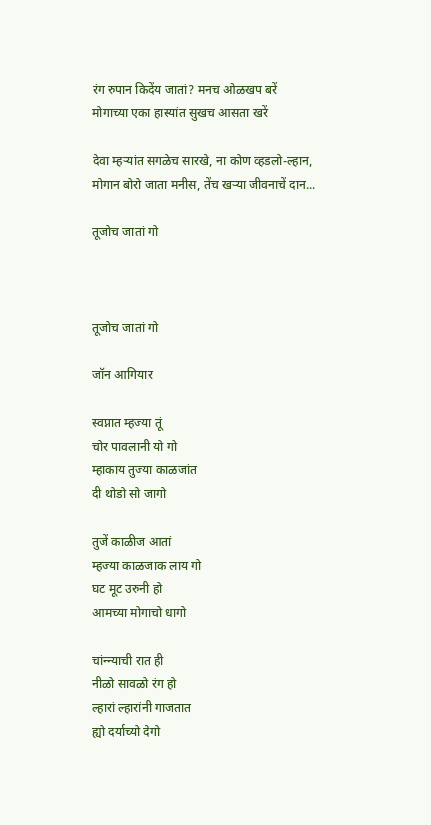रंग रुपान किदेंय जातां? मनच ओळखप बरें
मोगाच्या एका हास्यांत सुखच आसता खरें

देवा म्हऱ्यांत सगळेच सारखे, ना कोण व्हडलो-ल्हान,
मोगान बोरो जाता मनीस, तेंच खऱ्या जीवनाचें दान...

तूजोच जातां गो



तूजोच जातां गो

जॉन आगियार

स्वप्नात म्हज्या तूं
चोर पावलानी यो गो
म्हाकाय तुज्या काळजांत
दी थोडो सो जागो

तुजें काळीज आतां
म्हज्या काळजाक लाय गो
घट मूट उरुनी हो
आमच्या मोगाचो धागो

चांन्न्याची रात ही
नीळो सावळो रंग हो
ल्हारां ल्हारांनी गाजतात
ह्यो दर्याच्यो देगो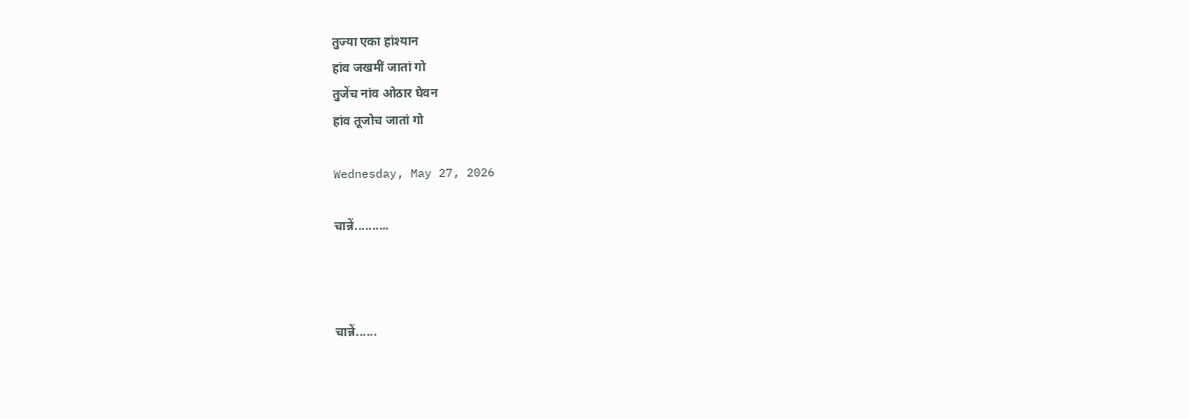तुज्या एका हांश्यान
हांव जखमीं जातां गो
तुजेंच नांव ओठार घेवन
हांव तूजोच जातां गो

Wednesday, May 27, 2026

चान्नें..........



चान्नें......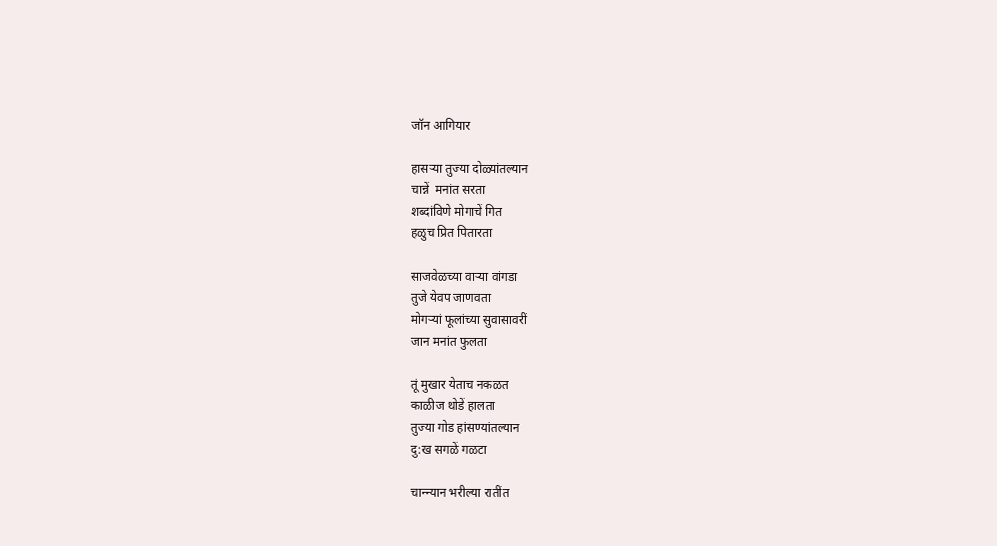जॉन आगियार

हासऱ्या तुज्या दोळ्यांतल्यान
चान्नें  मनांत सरता
शब्दांविणे मोगाचें गित
हळुच प्रित पितारता

साजवेळच्या वाऱ्या वांगडा
तुजे येवप जाणवता
मोगऱ्यां फूलांच्या सुवासावरीं
जान मनांत फुलता

तूं मुखार येताच नकळत
काळीज थोडें हालता
तुज्या गोड हांसण्यांतल्यान
दु:ख सगळें गळटा

चान्न्यान भरील्या रातींत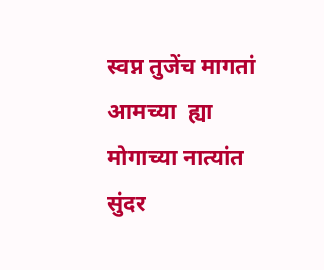स्वप्न तुजेंच मागतां
आमच्या  ह्या मोगाच्या नात्यांत
सुंदर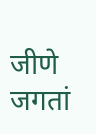जीणे जगतां